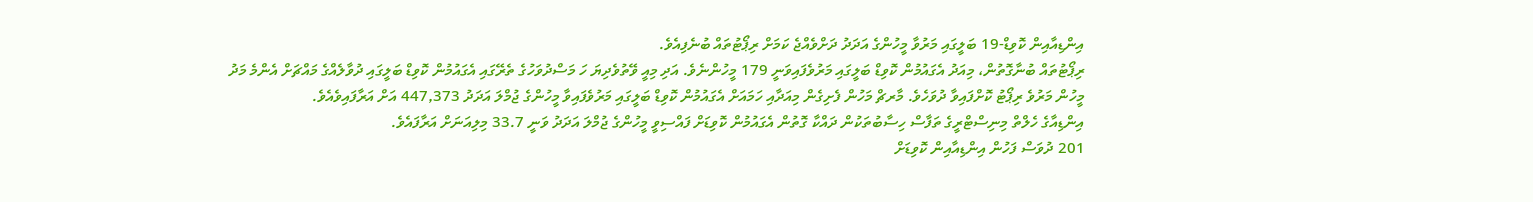އިންޑިއާއިން ކޮވިޑް-19 ބަލީގައި މަރުވާ މީހުންގެ އަދަދު ދަށްވެއްޖެ ކަމަށް ރިޕޯޓުތައް ބުނެފިއެވެ.
ރިޕޯޓުތައް ބުނާގޮތުން، މިއަދު އެގައުމުން ކޮވިޑް ބަލީގައި މަރުވެފައިވަނީ 179 މީހުންނެވެ. އަދި މިއީ ވޭތުވެދިޔަ ހަ މަސްދުވަހުގެ ތެރޭގައި އެގައުމުން ކޮވިޑް ބަލީގައި ދުވާލެއްގެ މައްޗަށް އެންމެ މަދު މީހުން މަރުވެ ރިޕޯޓު ކޮށްފައިވާ ދުވަހެވެ. މާރޗް މަހުން ފެށިގެން މިއަދާއި ހަމައަށް އެގައުމުން ކޮވިޑް ބަލީގައި މަރުވެފައިވާ މީހުންގެ ޖުމްލަ އަދަދު 447,373 އަށް އަރާފައިވެއެވެ.
އިންޑިއާގެ ހެލްތް މިނިސްޓްރީގެ ތަފާސް ހިސާބުތަކުން ދައްކާ ގޮތުން އެގައުމުން ކޮވިޑަށް ފައްސިވީ މީހުންގެ ޖުމްލަ އަދަދު ވަނީ 33.7 މިލިއަނަށް އަރާފައެވެ.
201 ދުވަސް ފަހުން އިންޑިއާއިން ކޮވިޑަށް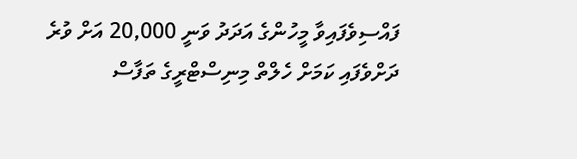ފައްސިވެފައިވާ މީހުންގެ އަދަދު ވަނީ 20,000 އަށް ވުރެ ދަށްވެފައި ކަމަށް ހެލްތް މިނިސްޓްރީގެ ތަފާސް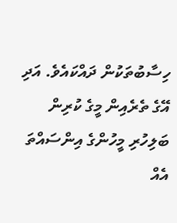ހިސާބުތަކުން ދައްކައެވެ. އަދި އޭގެ ތެރެއިން މީގެ ކުރިން ބަލިހުރި މީހުންގެ އިންސައްތަ އެއް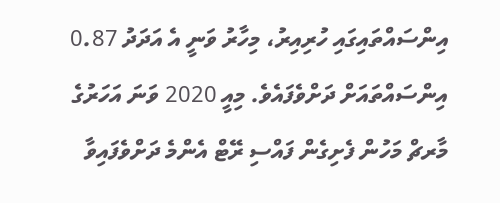އިންސައްތައިގައި ހުރިއިރު، މިހާރު ވަނީ އެ އަދަދު 0.87 އިންސައްތައަށް ދަށްވެފައެވެ. މިއީ 2020 ވަނަ އަހަރުގެ މާރޗް މަހުން ފެށިގެން ފައްސި ރޭޓް އެންމެ ދަށްވެފައިވާ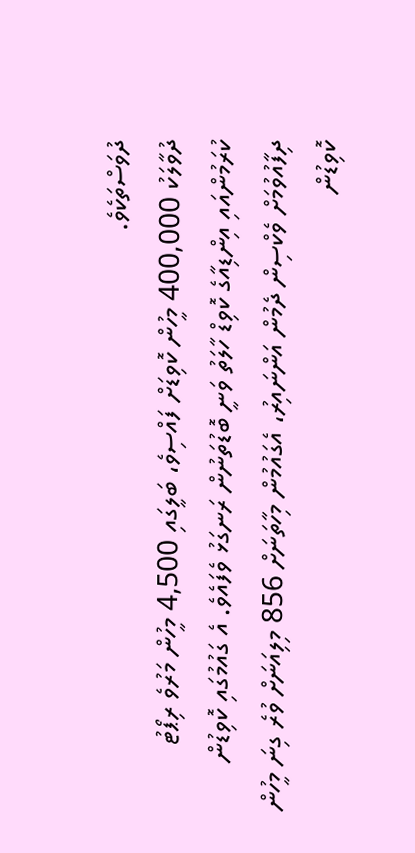ދުވަސްތަކެވެ.
ދުވާލަކު 400,000 މީހުން ކޮވިޑަށް ފައްސިވެ، ބަލީގައި 4,500 މީހުން މަރުވެ ރިޕޯޓު ކުރަމުންއައި އިންޑިއާގެ ކޮވިޑް ހާލަތު ވަނީ ބޮޑުތަނުން ރަނގަޅު ވެފައެވެ. އެ ގައުމުގައި ކޮވިޑުން ދިފާއުވުމަށް ވެކްސިން ދެމުން އަންނައިރު، އެގައުމުން މިހާތަނަށް 856 މިލިއަނަށް ވުރެ ގިނަ މީހުން ކޮވިޑުން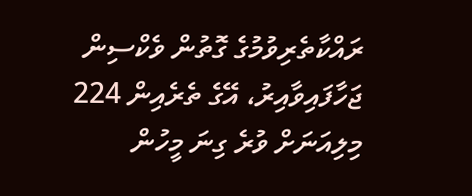ރައްކާތެރިވުމުގެ ގޮތުން ވެކްސިން ޖަހާފައިވާއިރު، އޭގެ ތެރެއިން 224 މިލިއަނަށް ވުރެ ގިނަ މީހުން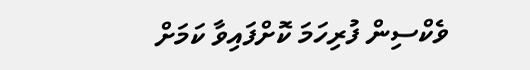ވެކްސިން ފުރިހަމަ ކޮށްފައިވާ ކަމަށް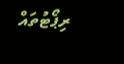ރިޕޯޓުތައް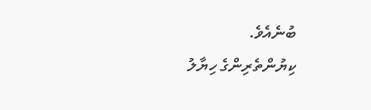ބުނެއެވެ.
ކިޔުންތެރިންގެ ހިޔާލު